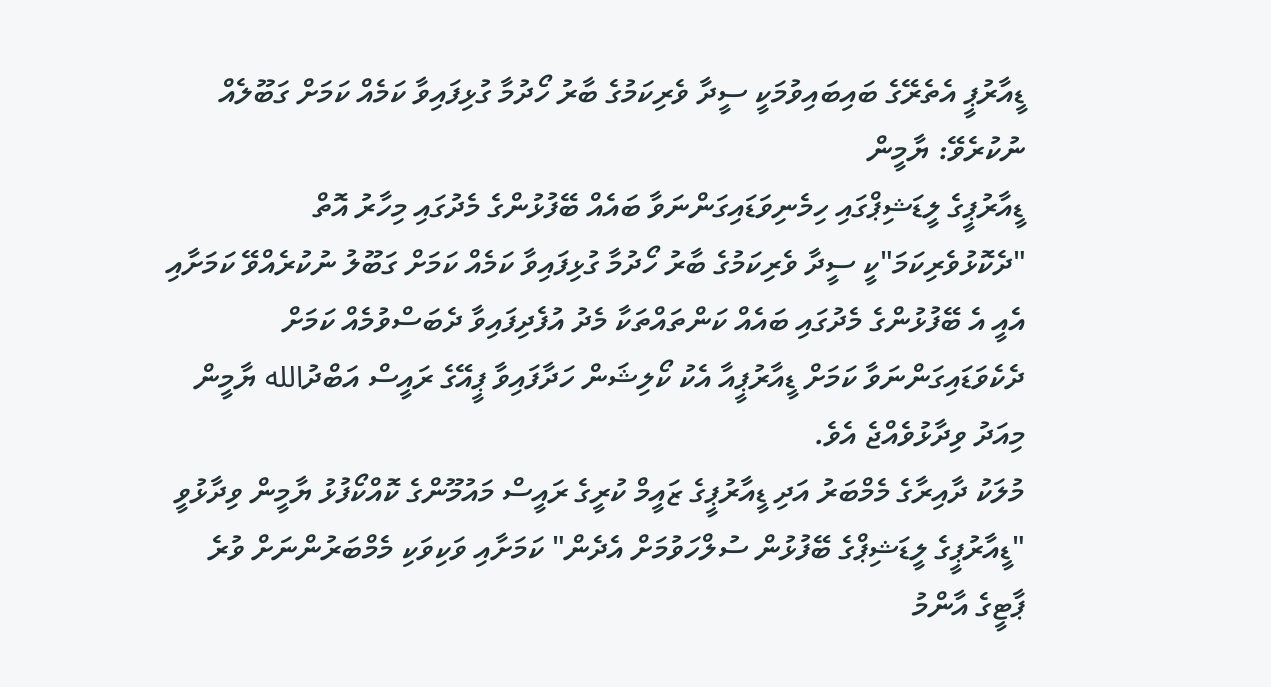ޑީއާރުޕީ އެތެރޭގެ ބައިބައިވުމަކީ ސީދާ ވެރިކަމުގެ ބާރު ހޯދުމާ ގުޅިފައިވާ ކަމެއް ކަމަށް ގަބޫލެއް ނުކުރެވޭ: ޔާމީން
ޑީއާރުޕީގެ ލީޑަޝިޕްގައި ހިމެނިވަޑައިގަންނަވާ ބައެއް ބޭފުޅުންގެ މެދުގައި މިހާރު އޮތް "ދެކޮޅުވެރިކަމަ"ކީ ސީދާ ވެރިކަމުގެ ބާރު ހޯދުމާ ގުޅިފައިވާ ކަމެއް ކަމަށް ގަބޫލު ނުކުރެއްވޭ ކަމަށާއި އެއީ އެ ބޭފުޅުންގެ މެދުގައި ބައެއް ކަންތައްތަކާ މެދު އުފެދިފައިވާ ދެބަސްވުމެއް ކަމަށް ދެކެވަޑައިގަންނަވާ ކަމަށް ޑީއާރުޕީއާ އެކު ކޯލިޝަން ހަދާފައިވާ ޕީއޭގެ ރައީސް އަބްދުالله ޔާމީން މިއަދު ވިދާޅުވެއްޖެ އެވެ.
މުލަކު ދާއިރާގެ މެމްބަރު އަދި ޑީއާރުޕީގެ ޒައީމް ކުރީގެ ރައީސް މައުމޫންގެ ކޮއްކޯފުޅު ޔާމީން ވިދާޅުވީ "ޑީއާރުޕީގެ ލީޑަޝިޕްގެ ބޭފުޅުން ސުލްހަވުމަށް އެދެން" ކަމަށާއި ވަކިވަކި މެމްބަރުންނަށް ވުރެ ޕާޓީގެ އާންމު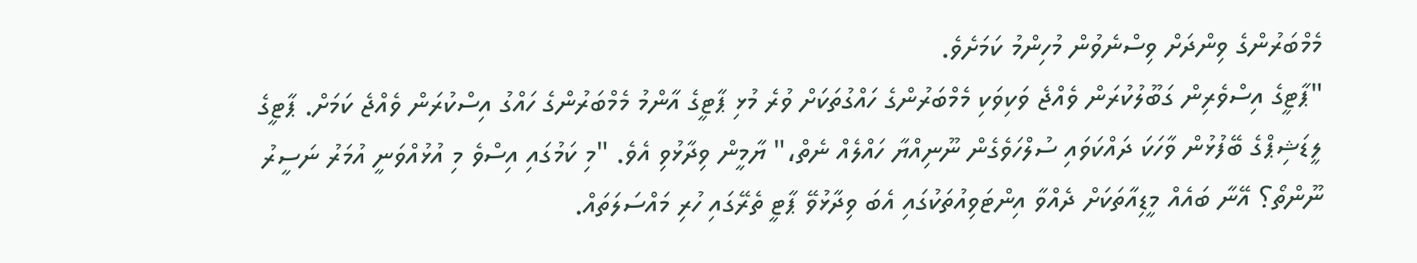މެމްބަރުންގެ ވިންދަށް ވިސްނެވުން މުހިންމު ކަމަށެވެ.
"ޕާޓީގެ އިސްވެރިން ގަބޫލުކުރަން ވެއްޖެ ވަކިވަކި މެމްބަރުންގެ ހައްގުތަކަށް ވުރެ މުޅި ޕާޓީގެ އާންމު މެމްބަރުންގެ ހައްގު އިސްކުރަން ވެއްޖެ ކަމަށް. ޕާޓީގެ ލީޑަޝިޕްގެ ބޭފުޅުން ވާހަކަ ދައްކަވައި ސުލްހަވެގެން ނޫނިއްޔާ ހައްލެއް ނެތް،" ޔާމީން ވިދާޅުވި އެވެ. "މި ކަމުގައި އިސްވެ މި އުޅުއްވަނީ އުމަރު ނަސީރު ނޫންތޯ؟ އޭނާ ބައެއް މީޑިއާތަކަށް ދެއްވާ އިންޓަވިއުތަކުގައި އެބަ ވިދާޅުވޭ ޕާޓީ ތެރޭގައި ހުރި މައްސަލަތައް.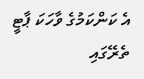އެ ކަންކަމުގެ ވާހަކަ ޕާޓީ ތެރޭގައި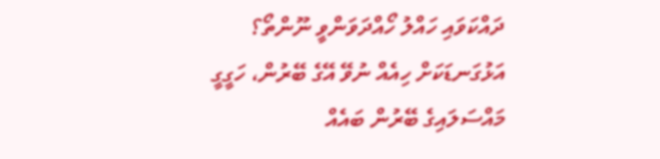ދައްކަވައި ހައްލު ހޯއްދަވަންވީ ނޫންތޯ؟ އަޅުގަނޑަކަށް ހިއެއް ނުވޭ އޭގެ ބޭރުން، ހަގީގީ މައްސަލައިގެ ބޭރުން ބައެއް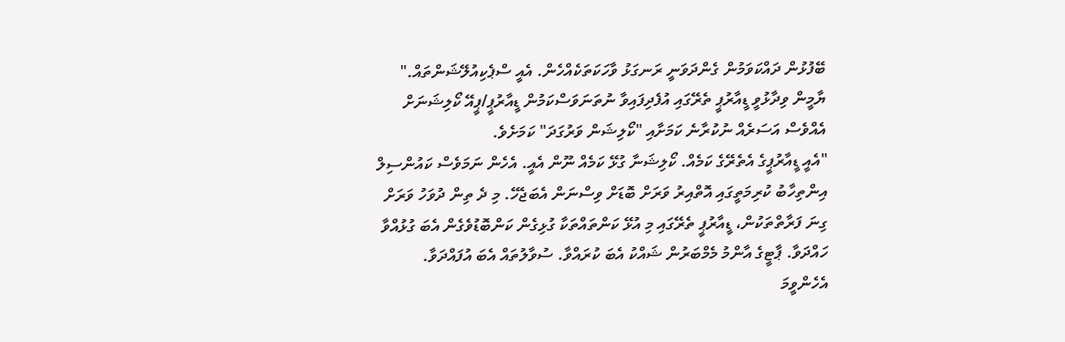ބޭފުޅުން ދައްކަވަމުން ގެންދަވަނީ ރަނގަޅު ވާހަކަތަކެއްހެން. އެއީ ސްޕެކިއުލޭޝަންތައް."
ޔާމީން ވިދާޅުވީ ޑީއާރުޕީ ތެރޭގައި އުފެދިފައިވާ ނުތަނަވަސްކަމުން ޑީއާރުޕީ/ޕީއޭ ކޯލިޝަނަށް އެއްވެސް އަސަރެއް ނުކުރާނެ ކަމަށާއި "ކޯލިޝަން ވަރުގަދަ" ކަމަށެވެ.
"އެއީ ޑީއާރުޕީގެ އެތެރޭގެ ކަމެއް. ކޯލިޝަނާ ގުޅޭ ކަމެއް ނޫން އެއީ. އެހެން ނަމަވެސް ކައުންސިލް އިންތިހާބު ކުރިމަތީގައި އޮތްއިރު ވަރަށް ބޮޑަށް ވިސްނަން އެބަޖެހޭ. މި ދެ ތިން ދުވަހު ވަރަށް ގިނަ ފަރާތްތަކުން، ޑީއާރުޕީ ތެރޭގައި މި އުޅޭ ކަންތައްތަކާ ގުޅިގެން ކަންބޮޑުވެގެން އެބަ ގުޅުއްވާ ހައްދަވާ. ޕާޓީގެ އާންމު މެމްބަރުން ޝައްކު އެބަ ކުރައްވާ. ސުވާލުތައް އެބަ އުފައްދަވާ. އެހެންވީމަ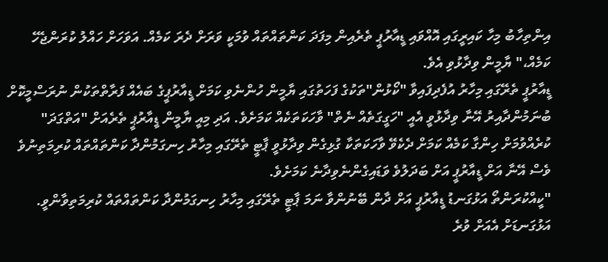އިންތިހާބު މިހާ ކައިރީގައި އޮއްވައި ޑީއާރުޕީ ތެރެއިން މިފަދަ ކަންތައްތައް ވުމަކީ ވަރަށް ދެރަ ކަމެއް. އަވަހަށް ހައްލު ކުރަންޖެހޭ ކަމެއް،" ޔާމީން ވިދާޅުވި އެވެ.
ޑީއާރުޕީ ތެރޭގައި މިހާރު އުފެދިފައިވާ "ކޯޅުން"ތަކުގެ ފަހަތުގައި ޔާމީން ހުންނެވި ކަމަށް ޑީއާރުޕީގެ ބައެއް ފަރާތްތަކުން ނުރަސްމީކޮށް ބުނަމުންދާއިރު އޭނާ ވިދާޅުވީ އެއީ "ހަގީގަތެއް ނެތް" ވާހަކަތަކެއް ކަމަށެވެ. އަދި މިއީ ޔާމީން ޑީއާރުޕީ ތެރެއަށް "އަތްގަދަ" ކުރެއްވުމަށް ހިންގާ ކަމެއް ކަމަށް ދެކެވޭ ވާހަކަތަކާ ގުޅިގެން ވިދާޅުވީ ޕާޓީ ތެރޭގައި މިހާރު ހިނގަމުންދާ ކަންތައްތައް ކުރިމަތިނުވެ ވެސް އޭނާ އަށް ޑީއާރުޕީ އަށް ބަދަލުވެ ވަޑައިގެންނެވިދާނެ ކަމަށެވެ.
"ކީއްކުރަންތޯ އަޅުގަނޑު ޑީއާރުޕީ އަށް ދާން ބޭނުންވާ ނަމަ ޕާޓީ ތެރޭގައި މިހާރު ހިނގަމުންދާ ކަންތައްތައް ކުރިމަތިވާންވީ. އަޅުގަނޑަށް އެއަށް ވުރެ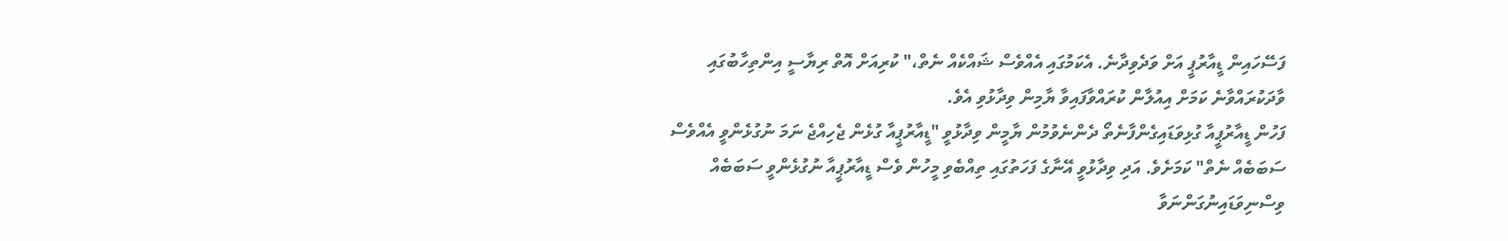ފަސޭހައިން ޑީއާރުޕީ އަށް ވަދެވިދާނެ. އެކަމުގައި އެއްވެސް ޝައްކެއް ނެތް،" ކުރިއަށް އޮތް ރިޔާސީ އިންތިހާބުގައި ވާދަކުރައްވާނެ ކަމަށް އިއުލާން ކުރައްވާފައިވާ ޔާމިން ވިދާޅުވި އެވެ.
ފަހުން ޑީއާރުޕީއާ ގުޅިވަޑައިގެންފާނެތޯ ދެންނެވުމުން ޔާމީން ވިދާޅުވީ "ޑީއާރުޕީއާ ގުޅެން ޖެހިއްޖެ ނަމަ ނުގުޅެންވީ އެއްވެސް ސަބަބެއް ނެތް" ކަމަށެވެ. އަދި ވިދާޅުވީ އޭނާގެ ފަހަތުގައި ތިއްބެވި މީހުން ވެސް ޑީއާރުޕީއާ ނުގުޅެންވީ ސަބަބެއް ވިސްނިވަޑައިނުގަންނަވާ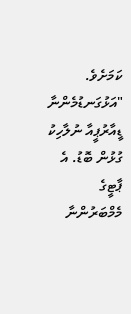ކަމަށެވެ.
"އަޅުގަނޑުމެންނާ ޑީއާރުޕީއާ ނުލާހިކު ގުޅުން ބޮޑު. އެ ޕާޓީގެ މެމްބަރުންނާ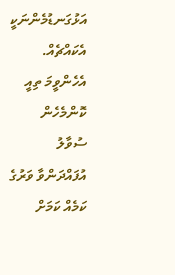އަޅުގަނޑުމެންނަކީ އެކައްޗެއް. އެހެންވީމަ ތިއީ ކޮންމެހެން ސުވާލު އުފައްދަންވާ ވަރުގެ ކަމެއް ކަމަށް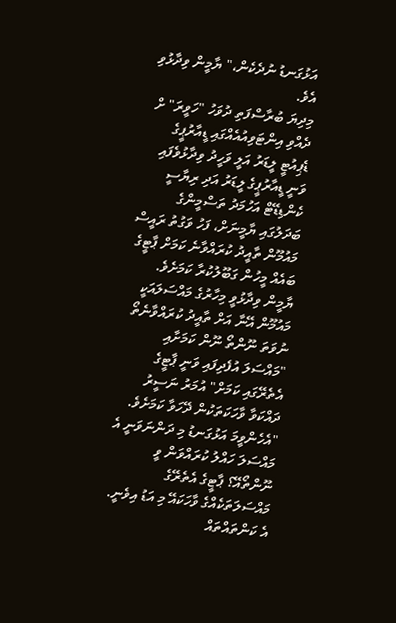އަޅުގަނޑު ނުދެކެން،" ޔާމީން ވިދާޅުވި އެވެ.
މިދިޔަ ބުރާސްފަތި ދުވަހު "ހަވީރަ" ށް ދެއްވި އިންޓަވިއުއެއްގައި ޑީއާރުޕީގެ ޑެޕިއުޓީ ލީޑަރު އަލީ ވަހީދު ވިދާޅުވެފައި ވަނީ ޑީއާރުޕީގެ ލީޑަރު އަދި ރިޔާސީ ކެންޑިޑޭޓް އަހުމަދު ތަސްމީންގެ ބަދަލުގައި ޔާމީނަށް، ފަހު ވަގުތު ރައީސް މައުމޫން ތާއީދު ކުރައްވާނެ ކަމަށް ޕާޓީގެ ބައެއް މީހުން ގަބޫލުކުރާ ކަމަށެވެ.
ޔާމީން ވިދާޅުވީ މިހާރުގެ މައްސަލައަކީ މައުމޫން އޭނާ އަށް ތާއީދު ކުރައްވާނެތޯ ނުވަތަ ނޫންތޯ ނޫން ކަމަށާއި "މައްސަލަ އުފެދިފައި ވަނީ ޕާޓީގެ އެތެރޭގައި ކަމަށް" އުމަރު ނަސީރު ދައްކަވާ ވާހަކަތަކުން ދޭހަވާ ކަމަށެވެ.
"އެހެންވީމަ އަޅުގަނޑު މި ދަންނަވަނީ އެ މައްސަލަ ހައްލު ކުރައްވަން ވީ ނޫންތޯއޭ؟ ޕާޓީގެ އެތެރޭގެ މައްސަލަތަކެއްގެ ވާހަކައޭ މި އަޑު އިވެނީ. އެ ކަންތައްތައް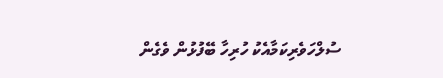ސުލްހަވެރިކަމާއެކު ހުރިހާ ބޭފުޅުން ވެގެން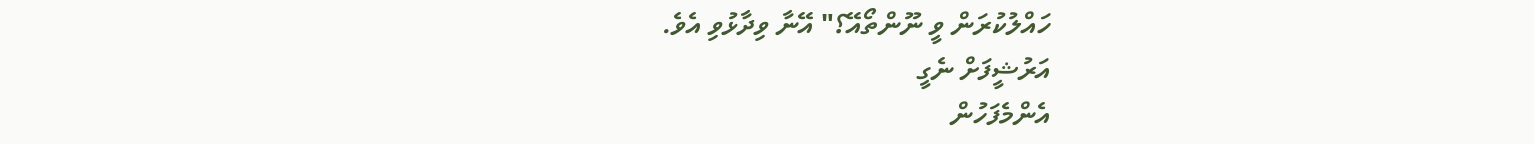ހައްލުކުރަން ވީ ނޫންތޯއޭ؟" އޭނާ ވިދާޅުވި އެވެ.
އަރުޝީފަށް ނެގީ
އެންމެފަހުން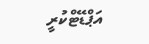އަޕްޑޭޓްކުރީ